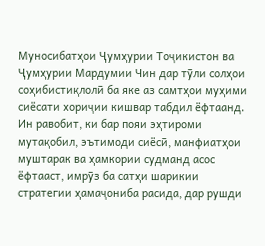Муносибатҳои Ҷумҳурии Тоҷикистон ва Ҷумҳурии Мардумии Чин дар тӯли солҳои соҳибистиқлолӣ ба яке аз самтҳои муҳими сиёсати хориҷии кишвар табдил ёфтаанд. Ин равобит, ки бар пояи эҳтироми мутақобил, эътимоди сиёсӣ, манфиатҳои муштарак ва ҳамкории судманд асос ёфтааст, имрӯз ба сатҳи шарикии стратегии ҳамаҷониба расида, дар рушди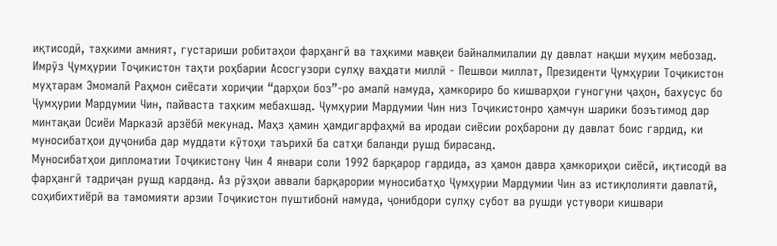иқтисодӣ, таҳкими амният, густариши робитаҳои фарҳангӣ ва таҳкими мавқеи байналмилалии ду давлат нақши муҳим мебозад.
Имрӯз Ҷумҳурии Тоҷикистон таҳти роҳбарии Асосгузори сулҳу ваҳдати миллӣ - Пешвои миллат, Президенти Ҷумҳурии Тоҷикистон муҳтарам Эмомалӣ Раҳмон сиёсати хориҷии “дарҳои боз”-ро амалӣ намуда, ҳамкориро бо кишварҳои гуногуни ҷаҳон, бахусус бо Ҷумҳурии Мардумии Чин, пайваста таҳким мебахшад. Ҷумҳурии Мардумии Чин низ Тоҷикистонро ҳамчун шарики боэътимод дар минтақаи Осиёи Марказӣ арзёбӣ мекунад. Маҳз ҳамин ҳамдигарфаҳмӣ ва иродаи сиёсии роҳбарони ду давлат боис гардид, ки муносибатҳои дуҷониба дар муддати кӯтоҳи таърихӣ ба сатҳи баланди рушд бирасанд.
Муносибатҳои дипломатии Тоҷикистону Чин 4 январи соли 1992 барқарор гардида, аз ҳамон давра ҳамкориҳои сиёсӣ, иқтисодӣ ва фарҳангӣ тадриҷан рушд карданд. Аз рӯзҳои аввали барқарории муносибатҳо Ҷумҳурии Мардумии Чин аз истиқлолияти давлатӣ, соҳибихтиёрӣ ва тамомияти арзии Тоҷикистон пуштибонӣ намуда, ҷонибдори сулҳу субот ва рушди устувори кишвари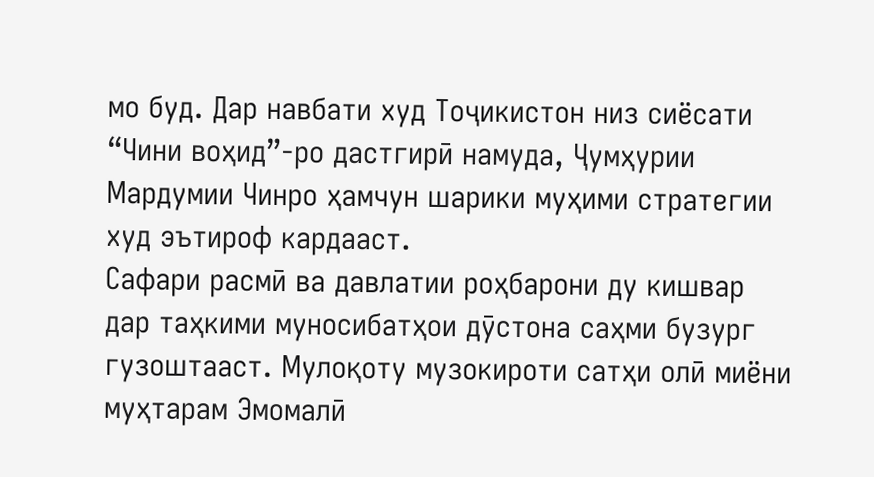мо буд. Дар навбати худ Тоҷикистон низ сиёсати “Чини воҳид”-ро дастгирӣ намуда, Ҷумҳурии Мардумии Чинро ҳамчун шарики муҳими стратегии худ эътироф кардааст.
Сафари расмӣ ва давлатии роҳбарони ду кишвар дар таҳкими муносибатҳои дӯстона саҳми бузург гузоштааст. Мулоқоту музокироти сатҳи олӣ миёни муҳтарам Эмомалӣ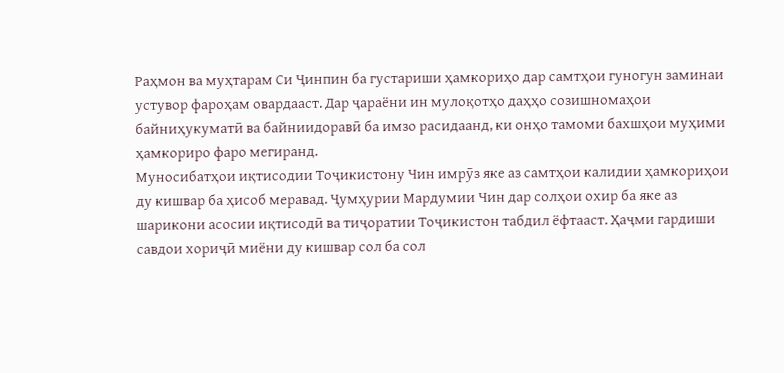Раҳмон ва муҳтарам Си Ҷинпин ба густариши ҳамкориҳо дар самтҳои гуногун заминаи устувор фароҳам овардааст. Дар ҷараёни ин мулоқотҳо даҳҳо созишномаҳои байниҳукуматӣ ва байниидоравӣ ба имзо расидаанд, ки онҳо тамоми бахшҳои муҳими ҳамкориро фаро мегиранд.
Муносибатҳои иқтисодии Тоҷикистону Чин имрӯз яке аз самтҳои калидии ҳамкориҳои ду кишвар ба ҳисоб меравад. Ҷумҳурии Мардумии Чин дар солҳои охир ба яке аз шарикони асосии иқтисодӣ ва тиҷоратии Тоҷикистон табдил ёфтааст. Ҳаҷми гардиши савдои хориҷӣ миёни ду кишвар сол ба сол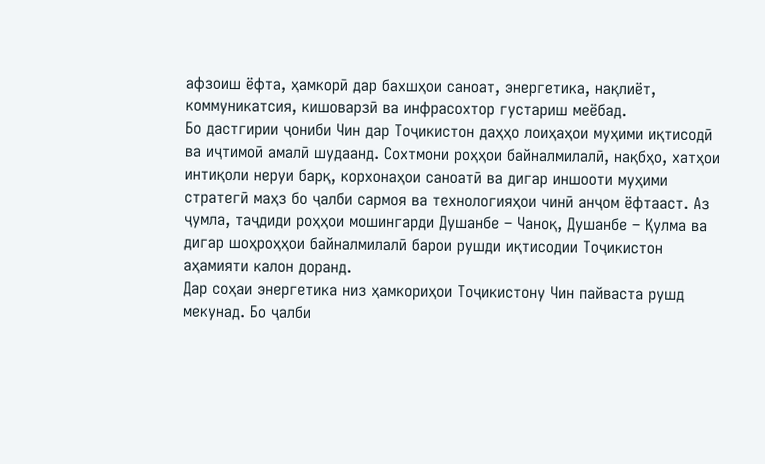афзоиш ёфта, ҳамкорӣ дар бахшҳои саноат, энергетика, нақлиёт, коммуникатсия, кишоварзӣ ва инфрасохтор густариш меёбад.
Бо дастгирии ҷониби Чин дар Тоҷикистон даҳҳо лоиҳаҳои муҳими иқтисодӣ ва иҷтимоӣ амалӣ шудаанд. Сохтмони роҳҳои байналмилалӣ, нақбҳо, хатҳои интиқоли неруи барқ, корхонаҳои саноатӣ ва дигар иншооти муҳими стратегӣ маҳз бо ҷалби сармоя ва технологияҳои чинӣ анҷом ёфтааст. Аз ҷумла, таҷдиди роҳҳои мошингарди Душанбе – Чаноқ, Душанбе – Қулма ва дигар шоҳроҳҳои байналмилалӣ барои рушди иқтисодии Тоҷикистон аҳамияти калон доранд.
Дар соҳаи энергетика низ ҳамкориҳои Тоҷикистону Чин пайваста рушд мекунад. Бо ҷалби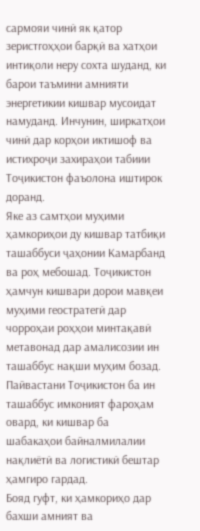сармояи чинӣ як қатор зеристгоҳҳои барқӣ ва хатҳои интиқоли неру сохта шуданд, ки барои таъмини амнияти энергетикии кишвар мусоидат намуданд. Инчунин, ширкатҳои чинӣ дар корҳои иктишоф ва истихроҷи захираҳои табиии Тоҷикистон фаъолона иштирок доранд.
Яке аз самтҳои муҳими ҳамкориҳои ду кишвар татбиқи ташаббуси ҷаҳонии Камарбанд ва роҳ мебошад. Тоҷикистон ҳамчун кишвари дорои мавқеи муҳими геостратегӣ дар чорроҳаи роҳҳои минтақавӣ метавонад дар амалисозии ин ташаббус нақши муҳим бозад. Пайвастани Тоҷикистон ба ин ташаббус имконият фароҳам овард, ки кишвар ба шабакаҳои байналмилалии нақлиётӣ ва логистикӣ бештар ҳамгиро гардад.
Бояд гуфт, ки ҳамкориҳо дар бахши амният ва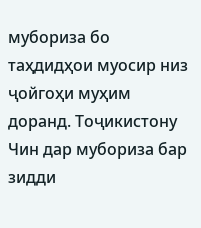мубориза бо таҳдидҳои муосир низ ҷойгоҳи муҳим доранд. Тоҷикистону Чин дар мубориза бар зидди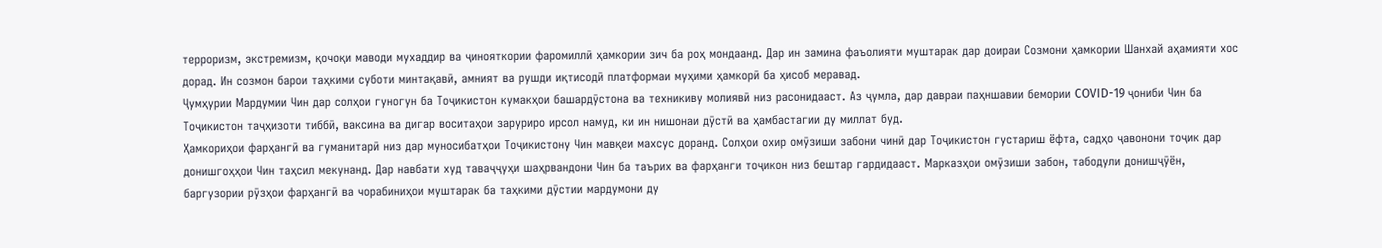терроризм, экстремизм, қочоқи маводи мухаддир ва ҷинояткории фаромиллӣ ҳамкории зич ба роҳ мондаанд. Дар ин замина фаъолияти муштарак дар доираи Созмони ҳамкории Шанхай аҳамияти хос дорад. Ин созмон барои таҳкими суботи минтақавӣ, амният ва рушди иқтисодӣ платформаи муҳими ҳамкорӣ ба ҳисоб меравад.
Ҷумҳурии Мардумии Чин дар солҳои гуногун ба Тоҷикистон кумакҳои башардӯстона ва техникиву молиявӣ низ расонидааст. Аз ҷумла, дар давраи паҳншавии бемории COVID-19 ҷониби Чин ба Тоҷикистон таҷҳизоти тиббӣ, ваксина ва дигар воситаҳои заруриро ирсол намуд, ки ин нишонаи дӯстӣ ва ҳамбастагии ду миллат буд.
Ҳамкориҳои фарҳангӣ ва гуманитарӣ низ дар муносибатҳои Тоҷикистону Чин мавқеи махсус доранд. Солҳои охир омӯзиши забони чинӣ дар Тоҷикистон густариш ёфта, садҳо ҷавонони тоҷик дар донишгоҳҳои Чин таҳсил мекунанд. Дар навбати худ таваҷҷуҳи шаҳрвандони Чин ба таърих ва фарҳанги тоҷикон низ бештар гардидааст. Марказҳои омӯзиши забон, табодули донишҷӯён, баргузории рӯзҳои фарҳангӣ ва чорабиниҳои муштарак ба таҳкими дӯстии мардумони ду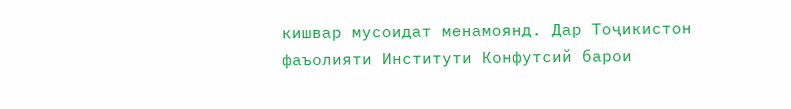кишвар мусоидат менамоянд. Дар Тоҷикистон фаъолияти Институти Конфутсий барои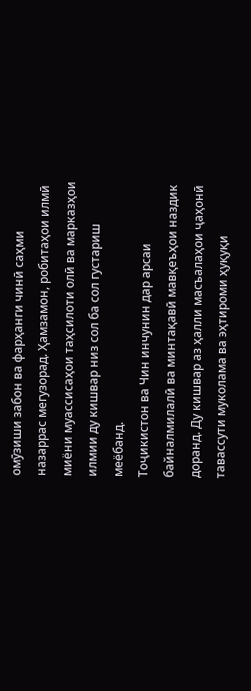омӯзиши забон ва фарҳанги чинӣ саҳми назаррас мегузорад. Ҳамзамон, робитаҳои илмӣ миёни муассисаҳои таҳсилоти олӣ ва марказҳои илмии ду кишвар низ сол ба сол густариш меёбанд.
Тоҷикистон ва Чин инчунин дар арсаи байналмилалӣ ва минтақавӣ мавқеъҳои наздик доранд. Ду кишвар аз ҳалли масъалаҳои ҷаҳонӣ тавассути муколама ва эҳтироми ҳуқуқи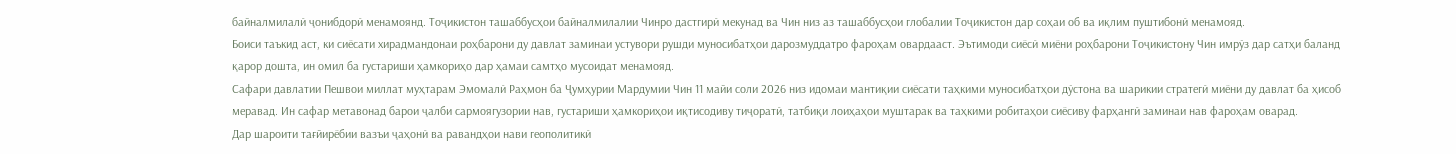байналмилалӣ ҷонибдорӣ менамоянд. Тоҷикистон ташаббусҳои байналмилалии Чинро дастгирӣ мекунад ва Чин низ аз ташаббусҳои глобалии Тоҷикистон дар соҳаи об ва иқлим пуштибонӣ менамояд.
Боиси таъкид аст, ки сиёсати хирадмандонаи роҳбарони ду давлат заминаи устувори рушди муносибатҳои дарозмуддатро фароҳам овардааст. Эътимоди сиёсӣ миёни роҳбарони Тоҷикистону Чин имрӯз дар сатҳи баланд қарор дошта, ин омил ба густариши ҳамкориҳо дар ҳамаи самтҳо мусоидат менамояд.
Сафари давлатии Пешвои миллат муҳтарам Эмомалӣ Раҳмон ба Ҷумҳурии Мардумии Чин 11 майи соли 2026 низ идомаи мантиқии сиёсати таҳкими муносибатҳои дӯстона ва шарикии стратегӣ миёни ду давлат ба ҳисоб меравад. Ин сафар метавонад барои ҷалби сармоягузории нав, густариши ҳамкориҳои иқтисодиву тиҷоратӣ, татбиқи лоиҳаҳои муштарак ва таҳкими робитаҳои сиёсиву фарҳангӣ заминаи нав фароҳам оварад.
Дар шароити тағйирёбии вазъи ҷаҳонӣ ва равандҳои нави геополитикӣ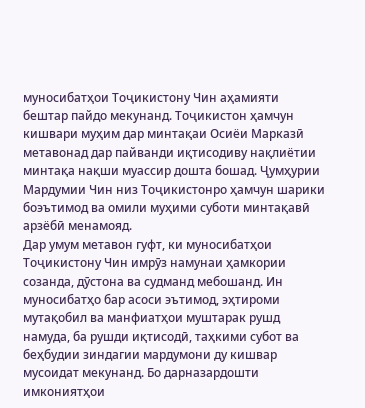муносибатҳои Тоҷикистону Чин аҳамияти бештар пайдо мекунанд. Тоҷикистон ҳамчун кишвари муҳим дар минтақаи Осиёи Марказӣ метавонад дар пайванди иқтисодиву нақлиётии минтақа нақши муассир дошта бошад. Ҷумҳурии Мардумии Чин низ Тоҷикистонро ҳамчун шарики боэътимод ва омили муҳими суботи минтақавӣ арзёбӣ менамояд.
Дар умум метавон гуфт, ки муносибатҳои Тоҷикистону Чин имрӯз намунаи ҳамкории созанда, дӯстона ва судманд мебошанд. Ин муносибатҳо бар асоси эътимод, эҳтироми мутақобил ва манфиатҳои муштарак рушд намуда, ба рушди иқтисодӣ, таҳкими субот ва беҳбудии зиндагии мардумони ду кишвар мусоидат мекунанд. Бо дарназардошти имкониятҳои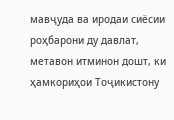мавҷуда ва иродаи сиёсии роҳбарони ду давлат, метавон итминон дошт, ки ҳамкориҳои Тоҷикистону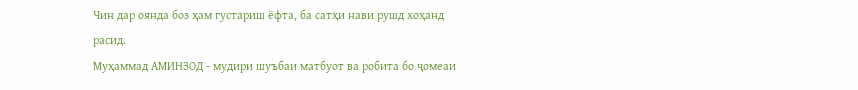Чин дар оянда боз ҳам густариш ёфта, ба сатҳи нави рушд хоҳанд расид.
Муҳаммад АМИНЗОД - мудири шуъбаи матбуот ва робита бо ҷомеаи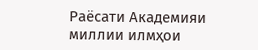Раёсати Академияи миллии илмҳои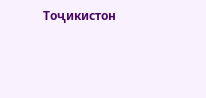Тоҷикистон